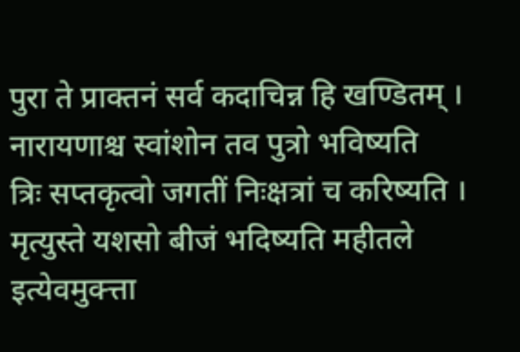पुरा ते प्राक्तनं सर्व कदाचिन्न हि खण्डितम् । नारायणाश्च स्वांशोन तव पुत्रो भविष्यति
त्रिः सप्तकृत्वो जगतीं निःक्षत्रां च करिष्यति । मृत्युस्ते यशसो बीजं भदिष्यति महीतले
इत्येवमुक्त्ता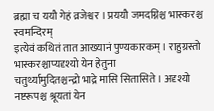ब्रह्मा च ययौ गेहं व्रजेश्वर । प्रययौ जमदग्निश्च भास्करश्च स्वमन्दिरम्
इत्येवं कथितं तात आख्यानं पुण्यकारकम् । राहुग्रस्तो भास्करश्चाप्यदृश्यो येन हेतुना
चतुर्थ्यामुदितश्चन्द्रो भाद्रे मासि सितासिते । अदृश्यो नष्टरूपश्च श्रूयतां येन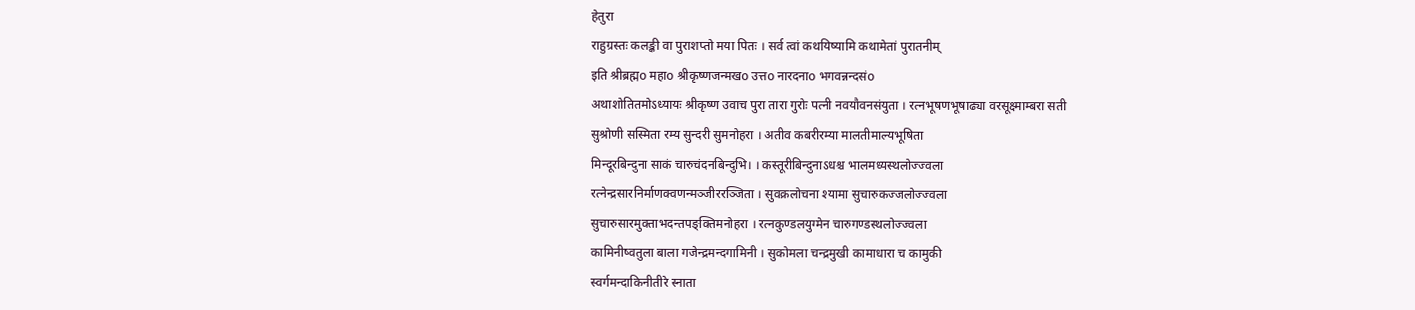हेतुरा
राहुग्रस्तः कलङ्की वा पुराशप्तो मया पितः । सर्व त्वां कथयिष्यामि कथामेतां पुरातनीम्
इति श्रीब्रह्मo महाo श्रीकृष्णजन्मखo उत्तo नारदनाo भगवन्नन्दसंo
अथाशोतितमोऽध्यायः श्रीकृष्ण उवाच पुरा तारा गुरोः पत्नी नवयौवनसंयुता । रत्नभूषणभूषाढ्या वरसूक्ष्माम्बरा सती
सुश्रोणी सस्मिता रम्य सुन्दरी सुमनोहरा । अतीव कबरीरम्या मालतीमाल्यभूषिता
मिन्दूरबिन्दुना साकं चारुचंदनबिन्दुभि। । कस्तूरीबिन्दुनाऽधश्च भालमध्यस्थलोज्ज्वला
रत्नेन्द्रसारनिर्माणक्वणन्मञ्जीररञ्जिता । सुवक्रलोचना श्यामा सुचारुकज्जलोज्ज्वला
सुचारुसारमुक्ताभदन्तपङ्क्तिमनोहरा । रत्नकुण्डलयुग्मेन चारुगण्डस्थलोज्ज्वला
कामिनीष्वतुला बाला गजेन्द्रमन्दगामिनी । सुकोमला चन्द्रमुखी कामाधारा च कामुकी
स्वर्गमन्दाकिनीतीरे स्नाता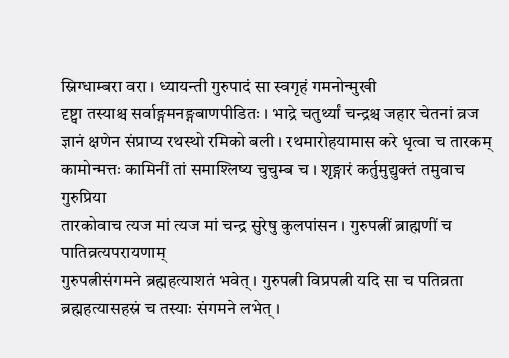स्निग्धाम्बरा वरा । ध्यायन्ती गुरुपादं सा स्वगृहं गमनोन्मुखी
दृष्ट्वा तस्याश्च सर्वाङ्गमनङ्गबाणपीडितः । भाद्रे चतुर्थ्यां चन्द्रश्च जहार चेतनां व्रज
ज्ञानं क्षणेन संप्राप्य रथस्थो रमिको बली । रथमारोहयामास करे धृत्वा च तारकम्
कामोन्मत्तः कामिनीं तां समाश्लिष्य चुचुम्ब च । शृङ्गारं कर्तुमुद्युक्तं तमुवाच गुरुप्रिया
तारकोवाच त्यज मां त्यज मां चन्द्र सुरेषु कुलपांसन । गुरुपत्नीं ब्राह्मणीं च पातिव्रत्यपरायणाम्
गुरुपत्नीसंगमने ब्रह्महत्याशतं भवेत् । गुरुपत्नी विप्रपत्नी यदि सा च पतिव्रता
ब्रह्महत्यासहस्रं च तस्याः संगमने लभेत् ।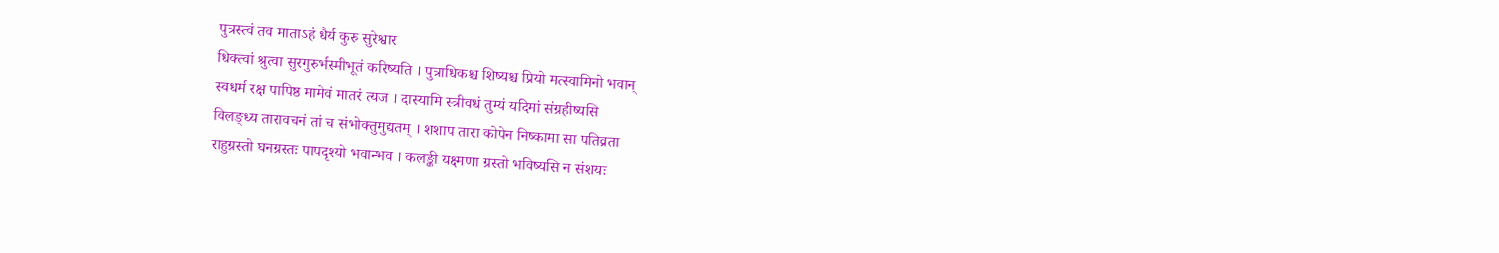पुत्रस्त्वं तव माताऽहं धैर्य कुरु सुरेश्वार
धिक्त्वां श्रुत्वा सुरगुरुर्भस्मीभूतं करिष्यति । पुत्राधिकश्च शिष्यश्च प्रियो मत्स्वामिनो भवान्
स्वधर्म रक्ष पापिष्ठ मामेवं मातरं त्यज । दास्यामि स्त्रीवधं तुम्यं यदिमां संग्रहीष्यसि
विलङ्ध्य तारावचनं तां च संभोक्तुमुद्यतम् । शशाप तारा कोपेन निष्कामा सा पतिव्रता
राहुग्रस्तो घनग्रस्तः पापदृश्यो भवान्भव । कलङ्की यक्ष्मणा ग्रस्तो भविष्यसि न संशयः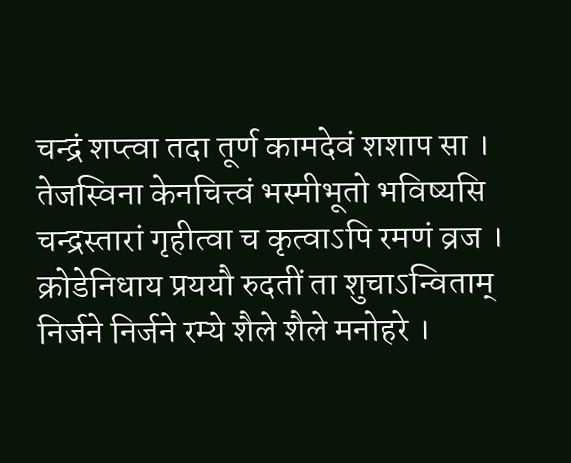चन्द्रं शप्त्वा तदा तूर्ण कामदेवं शशाप सा । तेजस्विना केनचित्त्वं भस्मीभूतो भविष्यसि
चन्द्रस्तारां गृहीत्वा च कृत्वाऽपि रमणं व्रज । क्रोडेनिधाय प्रययौ रुदतीं ता शुचाऽन्विताम्
निर्जने निर्जने रम्ये शैले शैले मनोहरे ।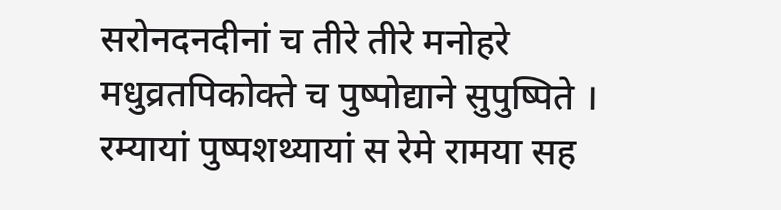सरोनदनदीनां च तीरे तीरे मनोहरे
मधुव्रतपिकोक्ते च पुष्पोद्याने सुपुष्पिते । रम्यायां पुष्पशथ्यायां स रेमे रामया सह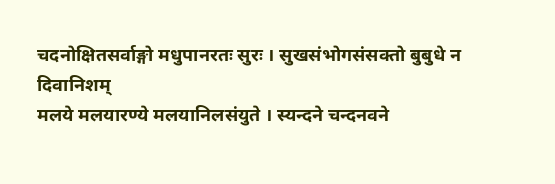चदनोक्षितसर्वाङ्गो मधुपानरतः सुरः । सुखसंभोगसंसक्तो बुबुधे न दिवानिशम्
मलये मलयारण्ये मलयानिलसंयुते । स्यन्दने चन्दनवने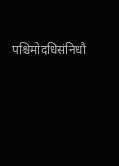पश्चिमोदधिसंनिधौ